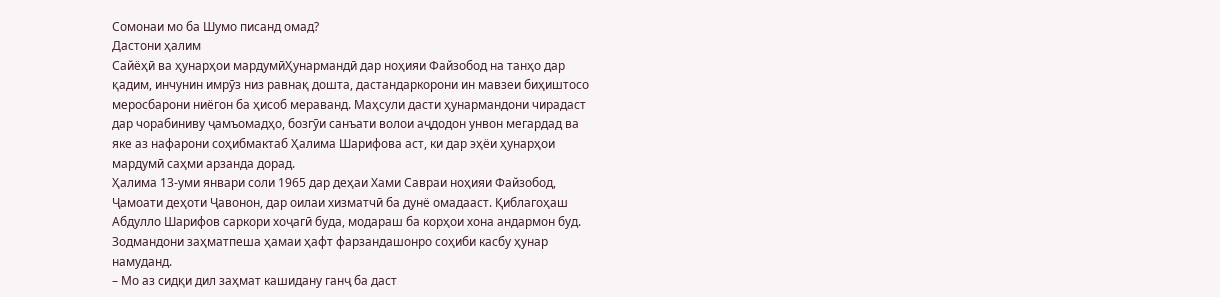Сомонаи мо ба Шумо писанд омад?
Дастони ҳалим
Сайёҳӣ ва ҳунарҳои мардумӣҲунармандӣ дар ноҳияи Файзобод на танҳо дар қадим, инчунин имрӯз низ равнақ дошта, дастандаркорони ин мавзеи биҳиштосо меросбарони ниёгон ба ҳисоб мераванд. Маҳсули дасти ҳунармандони чирадаст дар чорабиниву ҷамъомадҳо, бозгӯи санъати волои аҷдодон унвон мегардад ва яке аз нафарони соҳибмактаб Ҳалима Шарифова аст, ки дар эҳёи ҳунарҳои мардумӣ саҳми арзанда дорад.
Ҳалима 13-уми январи соли 1965 дар деҳаи Хами Савраи ноҳияи Файзобод, Ҷамоати деҳоти Ҷавонон, дар оилаи хизматчӣ ба дунё омадааст. Қиблагоҳаш Абдулло Шарифов саркори хоҷагӣ буда, модараш ба корҳои хона андармон буд. Зодмандони заҳматпеша ҳамаи ҳафт фарзандашонро соҳиби касбу ҳунар намуданд.
– Мо аз сидқи дил заҳмат кашидану ганҷ ба даст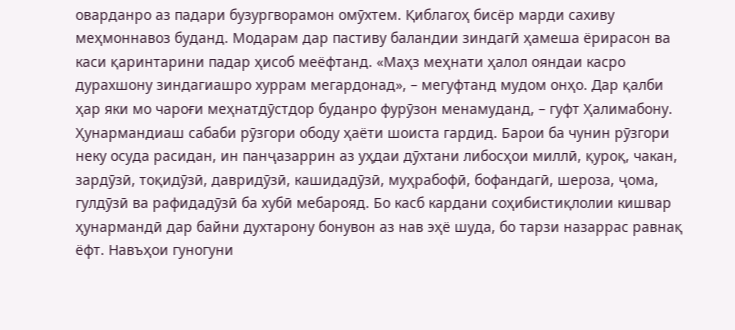оварданро аз падари бузургворамон омӯхтем. Қиблагоҳ бисёр марди сахиву меҳмоннавоз буданд. Модарам дар пастиву баландии зиндагӣ ҳамеша ёрирасон ва каси қаринтарини падар ҳисоб меёфтанд. «Маҳз меҳнати ҳалол ояндаи касро дурахшону зиндагиашро хуррам мегардонад», – мегуфтанд мудом онҳо. Дар қалби ҳар яки мо чароғи меҳнатдӯстдор буданро фурӯзон менамуданд, – гуфт Ҳалимабону.
Ҳунармандиаш сабаби рӯзгори ободу ҳаёти шоиста гардид. Барои ба чунин рӯзгори неку осуда расидан, ин панҷазаррин аз уҳдаи дӯхтани либосҳои миллӣ, қуроқ, чакан, зардӯзӣ, тоқидӯзӣ, давридӯзӣ, кашидадӯзӣ, муҳрабофӣ, бофандагӣ, шероза, ҷома, гулдӯзӣ ва рафидадӯзӣ ба хубӣ мебарояд. Бо касб кардани соҳибистиқлолии кишвар ҳунармандӣ дар байни духтарону бонувон аз нав эҳё шуда, бо тарзи назаррас равнақ ёфт. Навъҳои гуногуни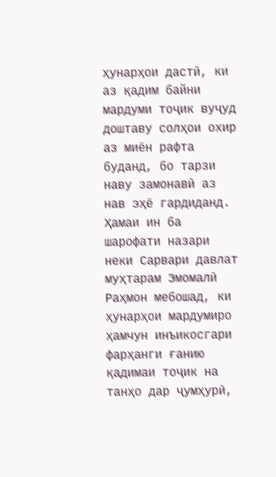ҳунарҳои дастӣ, ки аз қадим байни мардуми тоҷик вуҷуд доштаву солҳои охир аз миён рафта буданд, бо тарзи наву замонавӣ аз нав эҳё гардиданд. Ҳамаи ин ба шарофати назари неки Сарвари давлат муҳтарам Эмомалӣ Раҳмон мебошад, ки ҳунарҳои мардумиро ҳамчун инъикосгари фарҳанги ғанию қадимаи тоҷик на танҳо дар ҷумҳурӣ,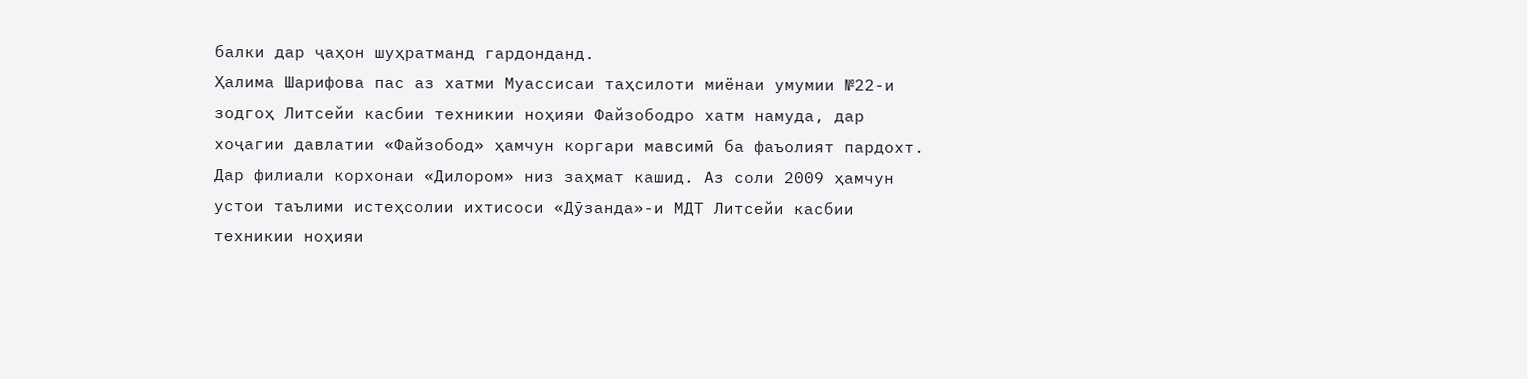балки дар ҷаҳон шуҳратманд гардонданд.
Ҳалима Шарифова пас аз хатми Муассисаи таҳсилоти миёнаи умумии №22-и зодгоҳ Литсейи касбии техникии ноҳияи Файзободро хатм намуда, дар хоҷагии давлатии «Файзобод» ҳамчун коргари мавсимӣ ба фаъолият пардохт. Дар филиали корхонаи «Дилором» низ заҳмат кашид. Аз соли 2009 ҳамчун устои таълими истеҳсолии ихтисоси «Дӯзанда»-и МДТ Литсейи касбии техникии ноҳияи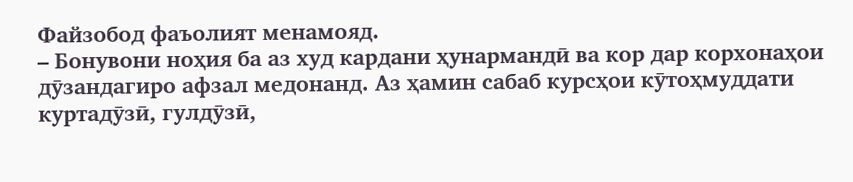Файзобод фаъолият менамояд.
– Бонувони ноҳия ба аз худ кардани ҳунармандӣ ва кор дар корхонаҳои дӯзандагиро афзал медонанд. Аз ҳамин сабаб курсҳои кӯтоҳмуддати куртадӯзӣ, гулдӯзӣ,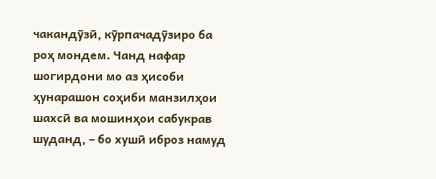чакандӯзӣ, кӯрпачадӯзиро ба роҳ мондем. Чанд нафар шогирдони мо аз ҳисоби ҳунарашон соҳиби манзилҳои шахсӣ ва мошинҳои сабукрав шуданд, – бо хушӣ иброз намуд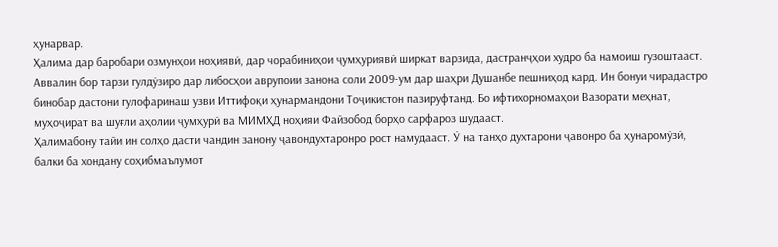ҳунарвар.
Ҳалима дар баробари озмунҳои ноҳиявӣ, дар чорабиниҳои ҷумҳуриявӣ ширкат варзида, дастранҷҳои худро ба намоиш гузоштааст. Аввалин бор тарзи гулдӯзиро дар либосҳои аврупоии занона соли 2009-ум дар шаҳри Душанбе пешниҳод кард. Ин бонуи чирадастро бинобар дастони гулофаринаш узви Иттифоқи ҳунармандони Тоҷикистон пазируфтанд. Бо ифтихорномаҳои Вазорати меҳнат, муҳоҷират ва шуғли аҳолии ҷумҳурӣ ва МИМҲД ноҳияи Файзобод борҳо сарфароз шудааст.
Ҳалимабону тайи ин солҳо дасти чандин занону ҷавондухтаронро рост намудааст. Ӯ на танҳо духтарони ҷавонро ба ҳунаромӯзӣ, балки ба хондану соҳибмаълумот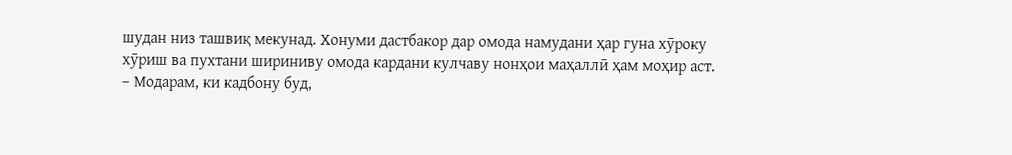шудан низ ташвиқ мекунад. Хонуми дастбакор дар омода намудани ҳар гуна хӯроку хӯриш ва пухтани шириниву омода кардани кулчаву нонҳои маҳаллӣ ҳам моҳир аст.
– Модарам, ки кадбону буд,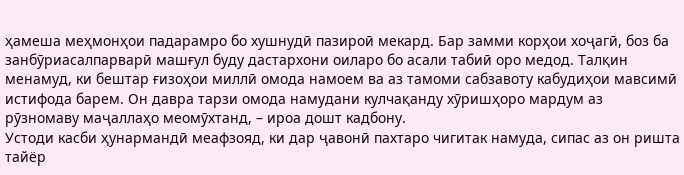ҳамеша меҳмонҳои падарамро бо хушнудӣ пазироӣ мекард. Бар замми корҳои хоҷагӣ, боз ба занбӯриасалпарварӣ машғул буду дастархони оиларо бо асали табиӣ оро медод. Талқин менамуд, ки бештар ғизоҳои миллӣ омода намоем ва аз тамоми сабзавоту кабудиҳои мавсимӣ истифода барем. Он давра тарзи омода намудани кулчақанду хӯришҳоро мардум аз рӯзномаву маҷаллаҳо меомӯхтанд, – ироа дошт кадбону.
Устоди касби ҳунармандӣ меафзояд, ки дар ҷавонӣ пахтаро чигитак намуда, сипас аз он ришта тайёр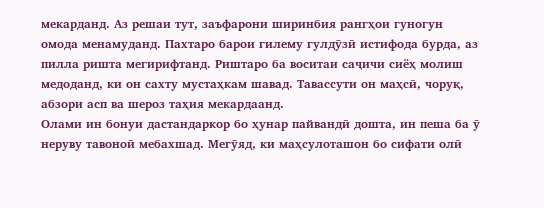мекарданд. Аз решаи тут, заъфарони ширинбия рангҳои гуногун омода менамуданд. Пахтаро барои гилему гулдӯзӣ истифода бурда, аз пилла ришта мегирифтанд. Риштаро ба воситаи саҷичи сиёҳ молиш медоданд, ки он сахту мустаҳкам шавад. Тавассути он маҳсӣ, чоруқ, абзори асп ва шероз таҳия мекардаанд.
Олами ин бонуи дастандаркор бо ҳунар пайвандӣ дошта, ин пеша ба ӯ неруву тавоноӣ мебахшад. Мегӯяд, ки маҳсулоташон бо сифати олӣ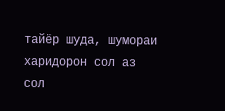тайёр шуда, шумораи харидорон сол аз сол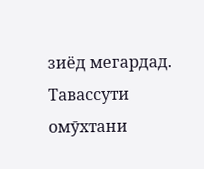зиёд мегардад. Тавассути омӯхтани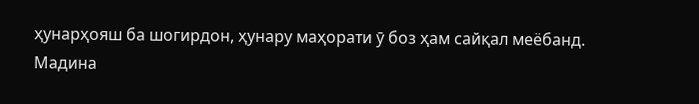ҳунарҳояш ба шогирдон, ҳунару маҳорати ӯ боз ҳам сайқал меёбанд.
Мадина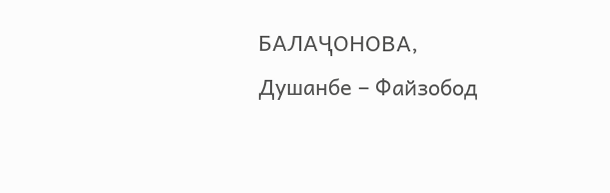БАЛАҶОНОВА,
Душанбе – Файзобод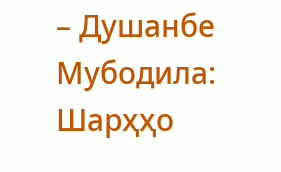– Душанбе
Мубодила:
Шарҳҳо